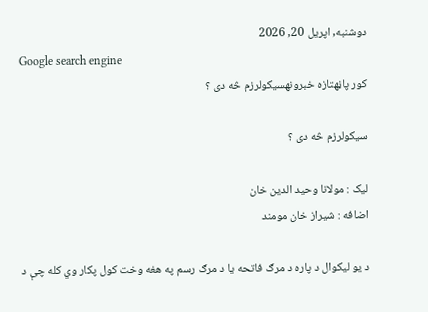دوشنبه, اپریل 20, 2026
Google search engine
کور پاڼهتازه خبرونهسيکولرزم څه دی ؟

سيکولرزم څه دی ؟

ليک : مولانا وحيد الدين خان
اضافه : شيراز خان مومند

د يو ليکوال د پاره د مرګ فاتحه يا د مرګ رسم په هغه وخت کول پکار وي کله چې د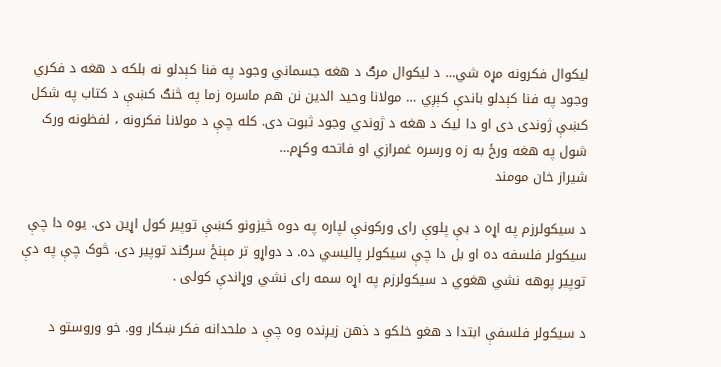ليکوال فکرونه مړه شي… د ليکوال مرګ د هغه جسماني وجود په فنا کېدلو نه بلکه د هغه د فکري وجود په فنا کېدلو باندې کېږي … مولانا وحيد الدين نن هم ماسره زما په څنګ کښې د کتاب په شکل کښې ژوندی دی او دا ليک د هغه د ژوندي وجود ثبوت دی. کله چې د مولانا فکرونه ، لفظونه ورک شول په هغه ورځ به زه ورسره غمرازي او فاتحه وکړم…
شيراز خان مومند

د سيکولرزم په اړه د بې پلوې رای ورکونې لپاره په دوه څيزونو کښې توپير کول اړين دی. يوه دا چې سيکولر فلسفه ده او بل دا چې سيکولر پاليسي ده. د دواړو تر مېنځ سرګند توپير دی. څوک چې په دې توپير پوهه نشي هغوي د سيکولرزم په اړه سمه رای نشي وړاندې کولی .

د سيکولر فلسفې ابتدا د هغو خلکو د ذهن زيږنده وه چې د ملحدانه فکر ښکار وو. خو وروستو د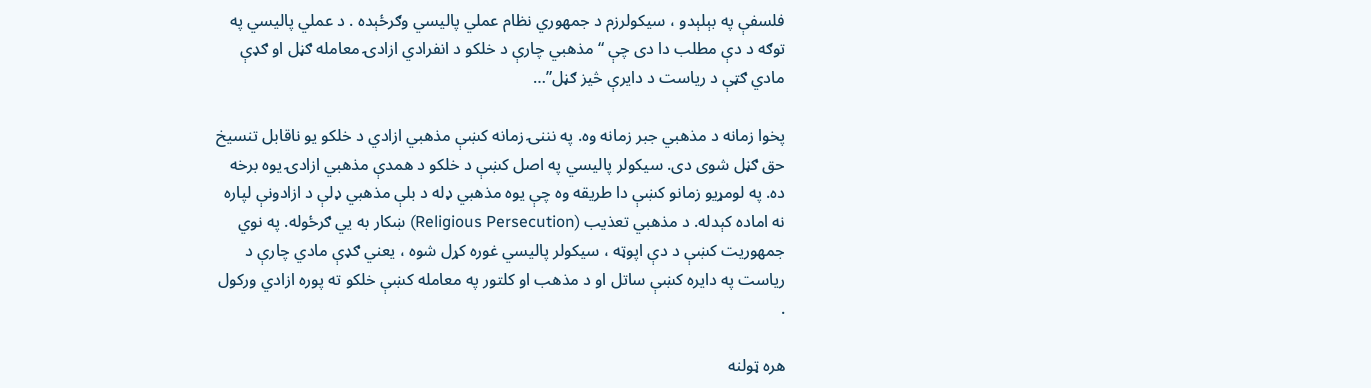فلسفې په بېلېدو ، سيکولرزم د جمهوري نظام عملي پاليسي وګرځېده . د عملي پاليسي په توګه د دې مطلب دا دی چې “مذهبي چارې د خلکو د انفرادي ازادۍ معامله ګڼل او ګډې مادي ګټې د رياست د دايرې څيز ګڼل”…

پخوا زمانه د مذهبي جبر زمانه وه. په نننۍ زمانه کښې مذهبي ازادي د خلکو يو ناقابل تنسيخ حق ګڼل شوی دی. سيکولر پاليسي په اصل کښې د خلکو د همدې مذهبي ازادۍ يوه برخه ده. په لومړيو زمانو کښې دا طريقه وه چې يوه مذهبي ډله د بلې مذهبي ډلې د ازادونې لپاره نه اماده کېدله. د مذهبي تعذيب (Religious Persecution) ښکار به يي ګرځوله. په نوي جمهوريت کښې د دې اپوټه ، سيکولر پاليسي غوره کړل شوه ، يعني ګډې مادي چارې د رياست په دايره کښې ساتل او د مذهب او کلتور په معامله کښې خلکو ته پوره ازادي ورکول .

هره ټولنه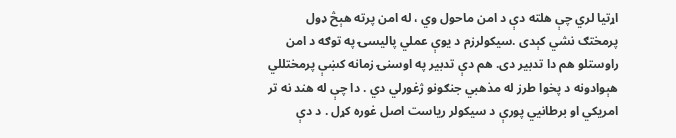اړتيا لري چې هلته دې د امن ماحول وي ، له امن پرته هېڅ ډول پرمختګ نشي کېدی .سيکولرزم د يوې عملي پاليسۍ په توګه د امن راوستلو هم دا تدبير دی. هم دې تدبير په اوسنۍ زمانه کښې پرمختللي هېوادونه د پخوا طرز له مذهبي جنګونو ژغورلي دي . دا چې له هند نه تر امريکي او برطانيي پورې د سيکولر رياست اصل غوره کړل . د دې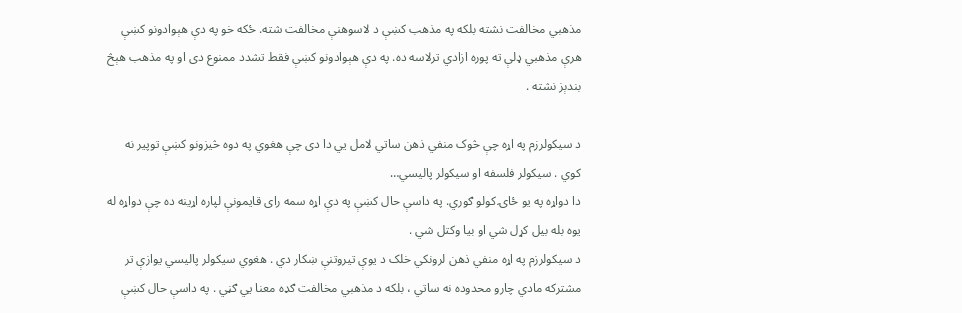مذهبي مخالفت نشته بلکه په مذهب کښې د لاسوهنې مخالفت شته. ځکه خو په دې هېوادونو کښې هرې مذهبي ډلې ته پوره ازادي ترلاسه ده. په دې هېوادونو کښې فقط تشدد ممنوع دی او په مذهب هېڅ بندېز نشته .

د سيکولرزم په اړه چې څوک منفي ذهن ساتي لامل يي دا دی چې هغوي په دوه څيزونو کښې توپير نه کوي . سيکولر فلسفه او سيکولر پاليسي…
دا دواړه په يو ځاۍ کولو ګوري. په داسې حال کښې په دې اړه سمه رای قايمونې لپاره اړينه ده چې دواړه له يوه بله بيل کړل شي او بيا وکتل شي .
د سيکولرزم په اړه منفي ذهن لرونکي خلک د يوې تيروتنې ښکار دي . هغوي سيکولر پاليسي يوازې تر مشترکه مادي چارو محدوده نه ساتي ، بلکه د مذهبي مخالفت ګډه معنا یي ګڼي . په داسې حال کښې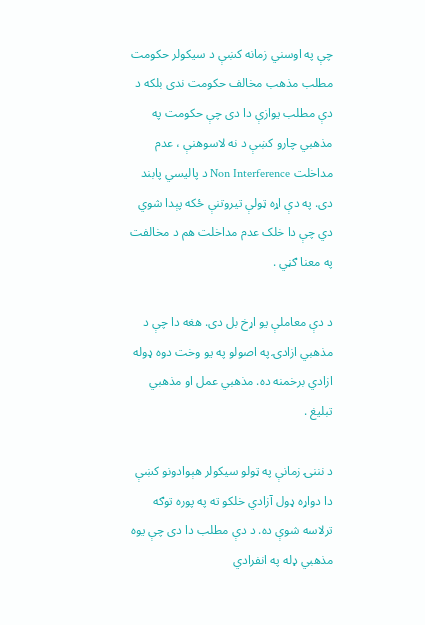چې په اوسني زمانه کښې د سيکولر حکومت مطلب مذهب مخالف حکومت ندی بلکه د دې مطلب يوازې دا دی چې حکومت په مذهبي چارو کښې د نه لاسوهنې ، عدم مداخلت Non Interference د پاليسي پابند دی. په دې اړه ټولې تيروتنې ځکه پېدا شوي دي چې دا خلک عدم مداخلت هم د مخالفت په معنا ګڼي .

د دې معاملې يو اړخ بل دی. هغه دا چې د مذهبي ازادۍ په اصولو په يو وخت دوه ډوله ازادي برخمنه ده. مذهبي عمل او مذهبي تبليغ .

د نننۍ زمانې په ټولو سيکولر هېوادونو کښې دا دواړه ډول آزادي خلکو ته په پوره توګه ترلاسه شوې ده. د دې مطلب دا دی چې يوه مذهبي ډله په انفرادي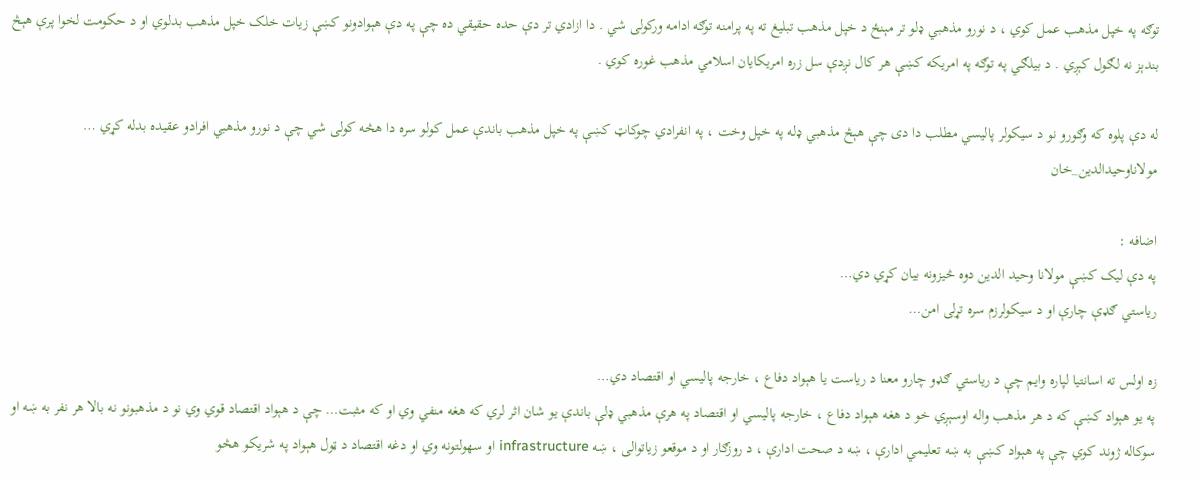توګه په خپل مذهب عمل کوي ، د نورو مذهبي ډلو تر مېنځ د خپل مذهب تبليغ ته په پرامنه توګه ادامه ورکولی شي . دا ازادي تر دې حده حقيقي ده چې په دې هېوادونو کښې زيات خلک خپل مذهب بدلوي او د حکومت لخوا پرې هېڅ بندېز نه لګول کېږي . د بيلګي په توګه په امريکه کښې هر کال نږدې سل زره امريکايان اسلامي مذهب غوره کوي .

له دې پلوه که وګورو نو د سيکولر پاليسي مطلب دا دی چې هېڅ مذهبي ډله په خپل وخت ، په انفرادي چوکاټ کښې په خپل مذهب باندې عمل کولو سره دا هڅه کولی شي چې د نورو مذهبي افرادو عقيده بدله کړي …
مولاناوحيدالدين_خان

اضافه :
په دې ليک کښې مولانا وحيد الدين دوه څيزونه بيان کړي دي…
رياستي ګډې چارې او د سيکولرزم سره تړلی امن…

زه اولس ته اسانتيا لپاره وايم چې د رياستي ګډو چارو معنا د رياست يا هېواد دفاع ، خارجه پاليسي او اقتصاد دي…
په يو هېواد کښې که د هر مذهب واله اوسېږي خو د هغه هېواد دفاع ، خارجه پاليسي او اقتصاد په هرې مذهبي ډلې باندې يو شان اثر لري که هغه منفي وي او که مثبت… چې د هېواد اقتصاد قوي وي نو د مذهبونو نه بالا هر نفر به ښه او سوکاله ژوند کوي چې په هېواد کښې به ښه تعليمي ادارې ، ښه د صحت ادارې ، د روزګار او د موقعو زياتوالی ، ښه infrastructure او سهولتونه وي او دغه اقتصاد د ټول هېواد په شريکو هڅو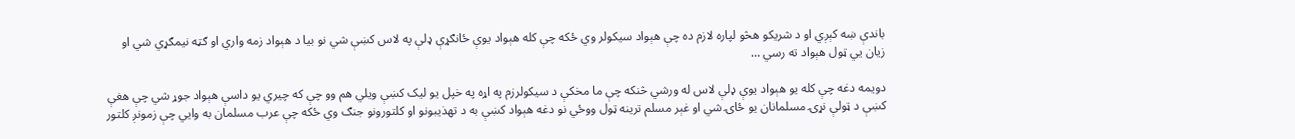باندې ښه کېږي او د شريکو هڅو لپاره لازم ده چې هېواد سيکولر وي ځکه چې کله هېواد يوې ځانګړې ډلې په لاس کښې شي نو بيا د هېواد زمه واري او ګټه نيمګړي شي او زيان يي ټول هېواد ته رسي …

دويمه دغه چې کله يو هېواد يوې ډلې لاس له ورشي څنکه چې ما مخکې د سيکولرزم په اړه په خپل يو ليک کښې ويلي هم وو چې که چيري يو داسې هېواد جوړ شي چې هغې کښې د ټولې نړۍ مسلمانان يو ځاۍ شي او غېر مسلم ترينه ټول ووځي نو دغه هېواد کښې به د تهذيبونو او کلتورونو جنګ وي ځکه چې عرب مسلمان به وايي چې زمونږ کلتور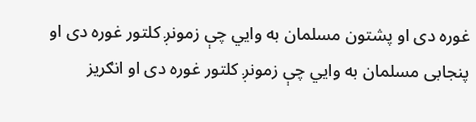غوره دی او پشتون مسلمان به وايي چې زمونږ کلتور غوره دی او پنجابی مسلمان به وايي چې زمونږ کلتور غوره دی او انګريز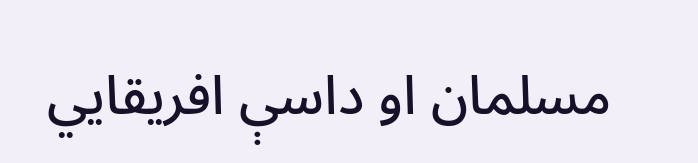مسلمان او داسې افريقايي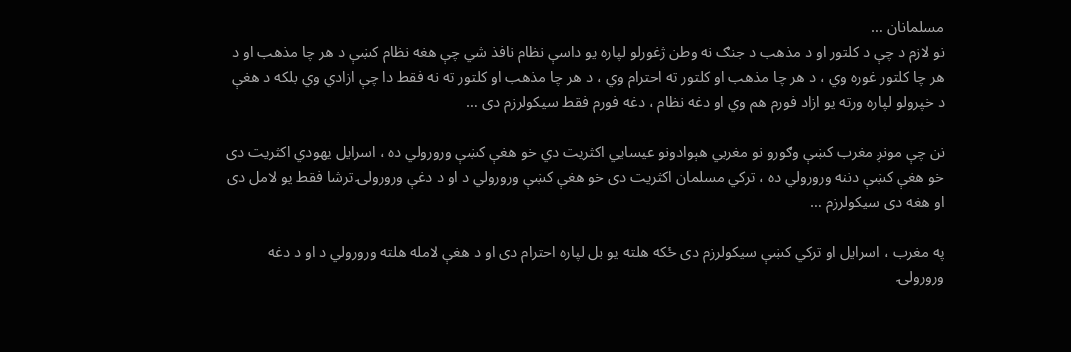مسلمانان …
نو لازم د چې د کلتور او د مذهب د جنګ نه وطن ژغورلو لپاره يو داسې نظام نافذ شي چې هغه نظام کښې د هر چا مذهب او د هر چا کلتور غوره وي ، د هر چا مذهب او کلتور ته احترام وي ، د هر چا مذهب او کلتور ته نه فقط دا چې ازادي وي بلکه د هغې د خپرولو لپاره ورته يو ازاد فورم هم وي او دغه نظام ، دغه فورم فقط سيکولرزم دی …

نن چې مونږ مغرب کښې وګورو نو مغربي هېوادونو عيسايي اکثريت دي خو هغې کښې ورورولي ده ، اسرايل يهودي اکثريت دی خو هغې کښې دننه ورورولي ده ، ترکي مسلمان اکثريت دی خو هغې کښې ورورولي د او د دغې ورورولۍ ترشا فقط يو لامل دی او هغه دی سيکولرزم …

په مغرب ، اسرايل او ترکي کښې سيکولرزم دی ځکه هلته يو بل لپاره احترام دی او د هغې لامله هلته ورورولي د او د دغه ورورولۍ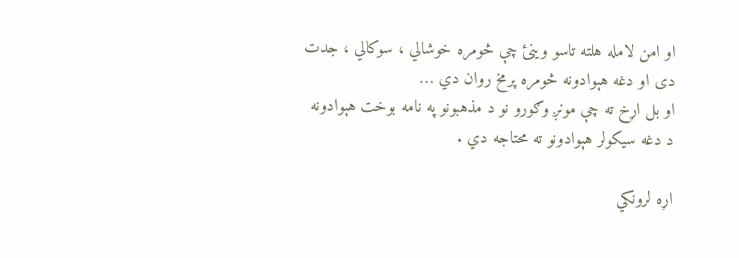او امن لامله هلته تاسو وينئ چې څومره خوشالي ، سوکالي ، جدت دی او دغه هېوادونه څومره پرمخ روان دي …
او بل اړخ ته چې مونږ وګورو نو د مذهبونو په نامه بوخت هېوادونه د دغه سيکولر هېوادونو ته محتاجه دي .

اړه لرونکي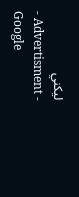ليکني
- Advertisment -
Google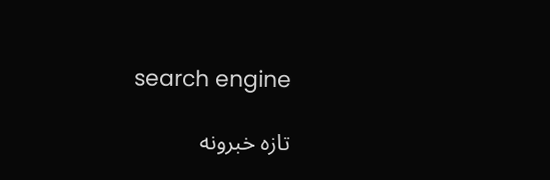search engine

تازه خبرونه